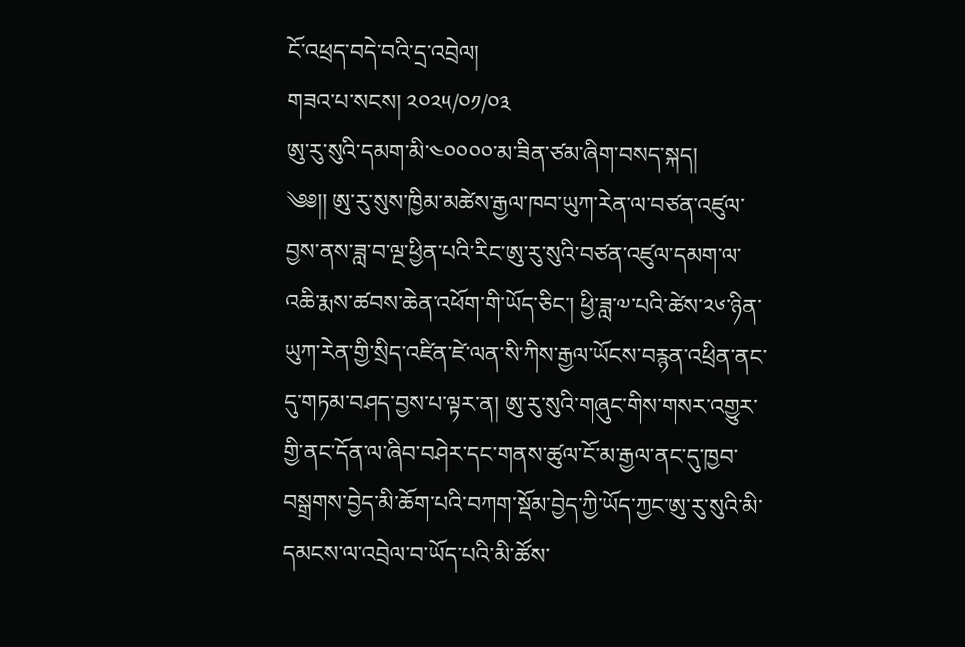ངོ་འཕྲད་བདེ་བའི་དྲ་འབྲེལ།
གཟའ་པ་སངས། ༢༠༢༥/༠༡/༠༣
ཨུ་རུ་སུའི་དམག་མི་༤༠༠༠༠་མ་ཟིན་ཙམ་ཞིག་བསད་སྐད།
༄༅།། ཨུ་རུ་སུས་ཁྱིམ་མཚེས་རྒྱལ་ཁབ་ཡུཀ་རེན་ལ་བཙན་འཛུལ་བྱས་ནས་ཟླ་བ་ལྔ་ཕྱིན་པའི་རིང་ཨུ་རུ་སུའི་བཙན་འཛུལ་དམག་ལ་འཆི་རྨས་ཚབས་ཆེན་འཕོག་གི་ཡོད་ཅིང་། ཕྱི་ཟླ་༧་པའི་ཚེས་༢༦་ཉིན་ཡུཀ་རེན་གྱི་སྲིད་འཛིན་ཛེ་ལན་སི་ཀིས་རྒྱལ་ཡོངས་བརྙན་འཕྲིན་ནང་དུ་གཏམ་བཤད་བྱས་པ་ལྟར་ན། ཨུ་རུ་སུའི་གཞུང་གིས་གསར་འགྱུར་གྱི་ནང་དོན་ལ་ཞིབ་བཤེར་དང་གནས་ཚུལ་ངོ་མ་རྒྱལ་ནང་དུ་ཁྱབ་བསྒྲགས་བྱེད་མི་ཆོག་པའི་བཀག་སྡོམ་བྱེད་ཀྱི་ཡོད་ཀྱང་ཨུ་རུ་སུའི་མི་དམངས་ལ་འབྲེལ་བ་ཡོད་པའི་མི་ཚོས་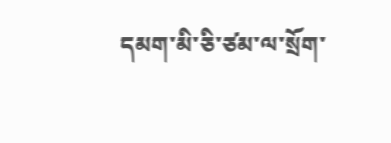དམག་མི་ཅི་ཙམ་ལ་སྲོག་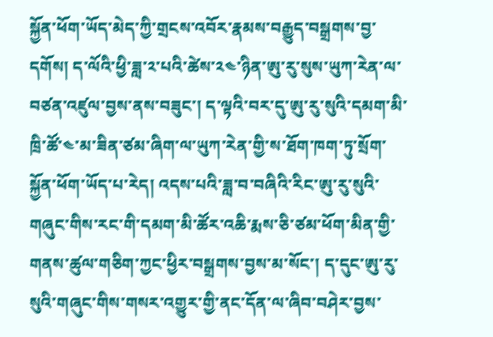སྐྱོན་ཕོག་ཡོད་མེད་ཀྱི་གྲངས་འབོར་རྣམས་བརྒྱུད་བསྒྲགས་བྱ་དགོས། ད་ལོའི་ཕྱི་ཟླ་༢་པའི་ཚེས་༢༤་ཉིན་ཨུ་རུ་སུས་ཡུཀ་རེན་ལ་བཙན་འཛུལ་བྱས་ནས་བཟུང་། ད་ལྟའི་བར་དུ་ཨུ་རུ་སུའི་དམག་མི་ཁྲི་ཚོ་༤་མ་ཟིན་ཙམ་ཞིག་ལ་ཡུཀ་རེན་གྱི་ས་ཐོག་ཁག་ཏུ་སྲོག་སྐྱོན་ཕོག་ཡོད་པ་རེད། འདས་པའི་ཟླ་བ་བཞིའི་རིང་ཨུ་རུ་སུའི་གཞུང་གིས་རང་གི་དམག་མི་ཚོར་འཆི་རྨས་ཅི་ཙམ་ཕོག་མིན་གྱི་གནས་ཚུལ་གཅིག་ཀྱང་ཕྱིར་བསྒྲགས་བྱས་མ་སོང་། ད་དུང་ཨུ་རུ་སུའི་གཞུང་གིས་གསར་འགྱུར་གྱི་ནང་དོན་ལ་ཞིབ་བཤེར་བྱས་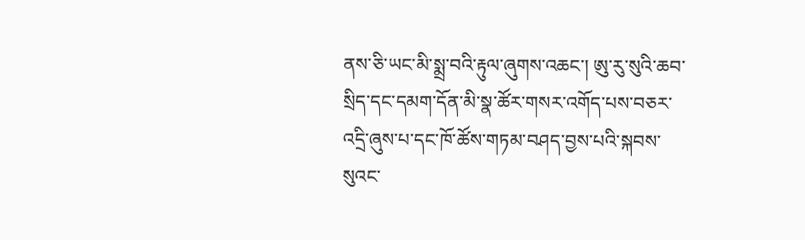ནས་ཅི་ཡང་མི་སྨྲ་བའི་རྟུལ་ཞུགས་འཆང་། ཨུ་རུ་སུའི་ཆབ་སྲིད་དང་དམག་དོན་མི་སྣ་ཚོར་གསར་འགོད་པས་བཅར་འདྲི་ཞུས་པ་དང་ཁོ་ཚོས་གཏམ་བཤད་བྱས་པའི་སྐབས་སུའང་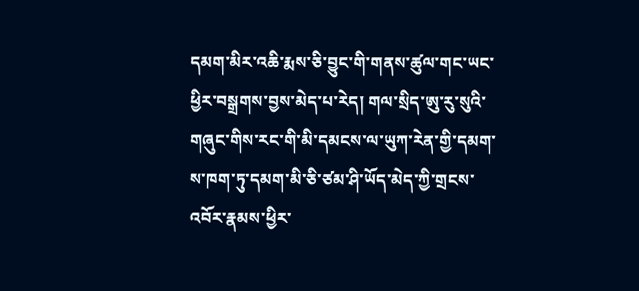དམག་མིར་འཆི་རྨས་ཅི་བྱུང་གི་གནས་ཚུལ་གང་ཡང་ཕྱིར་བསྒྲགས་བྱས་མེད་པ་རེད། གལ་སྲིད་ཨུ་རུ་སུའི་གཞུང་གིས་རང་གི་མི་དམངས་ལ་ཡུཀ་རེན་གྱི་དམག་ས་ཁག་ཏུ་དམག་མི་ཅི་ཙམ་ཤི་ཡོད་མེད་ཀྱི་གྲངས་འབོར་རྣམས་ཕྱིར་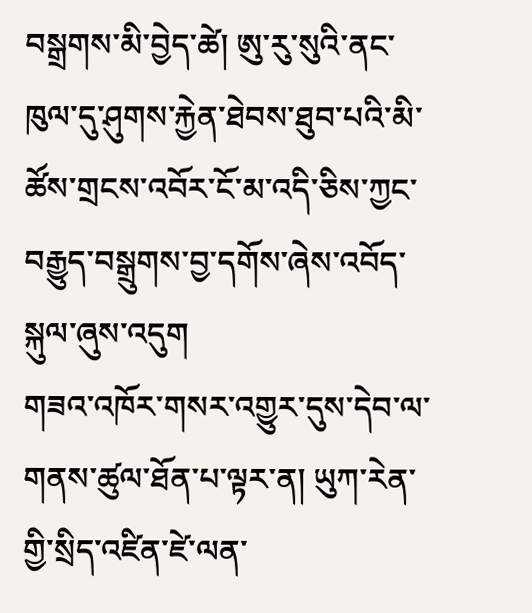བསྒྲགས་མི་བྱེད་ཚེ། ཨུ་རུ་སུའི་ནང་ཁུལ་དུ་ཤུགས་རྐྱེན་ཐེབས་ཐུབ་པའི་མི་ཚོས་གྲངས་འབོར་ངོ་མ་འདི་ཅིས་ཀྱང་བརྒྱུད་བསྒྲུགས་བྱ་དགོས་ཞེས་འབོད་སྐུལ་ཞུས་འདུག
གཟའ་འཁོར་གསར་འགྱུར་དུས་དེབ་ལ་གནས་ཚུལ་ཐོན་པ་ལྟར་ན། ཡུཀ་རེན་གྱི་སྲིད་འཛིན་ཛེ་ལན་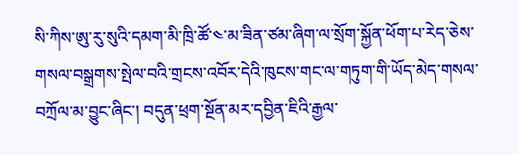སི་ཀིས་ཨུ་རུ་སུའི་དམག་མི་ཁྲི་ཚོ་༤་མ་ཟིན་ཙམ་ཞིག་ལ་སྲོག་སྐྱོན་ཕོག་པ་རེད་ཅེས་གསལ་བསྒྲགས་སྤེལ་བའི་གྲངས་འབོར་དེའི་ཁུངས་གང་ལ་གཏུག་གི་ཡོད་མེད་གསལ་བཀྲོལ་མ་བྱུང་ཞིང་། བདུན་ཕྲག་སྔོན་མར་དབྱིན་ཇིའི་རྒྱལ་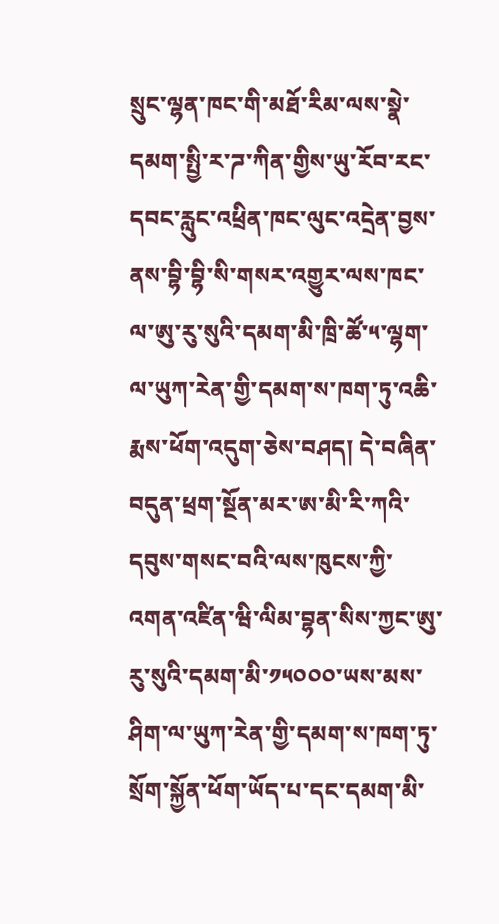སྲུང་ལྷན་ཁང་གི་མཐོ་རིམ་ལས་སྣེ་དམག་སྤྱི་ར་ཌ་ཀིན་གྱིས་ཡུ་རོབ་རང་དབང་རླུང་འཕྲིན་ཁང་ལུང་འདྲེན་བྱས་ནས་བྷི་བྷི་སི་གསར་འགྱུར་ལས་ཁང་ལ་ཨུ་རུ་སུའི་དམག་མི་ཁྲི་ཚོ་༥་ལྷག་ལ་ཡུཀ་རེན་གྱི་དམག་ས་ཁག་ཏུ་འཆི་རྨས་ཕོག་འདུག་ཅེས་བཤད། དེ་བཞིན་བདུན་ཕྲག་སྔོན་མར་ཨ་མི་རི་ཀའི་དབུས་གསང་བའི་ལས་ཁུངས་ཀྱི་འགན་འཛིན་ཝི་ལིམ་བྷན་སིས་ཀྱང་ཨུ་རུ་སུའི་དམག་མི་༡༥༠༠༠་ཡས་མས་ཤིག་ལ་ཡུཀ་རེན་གྱི་དམག་ས་ཁག་ཏུ་སྲོག་སྐྱོན་ཕོག་ཡོད་པ་དང་དམག་མི་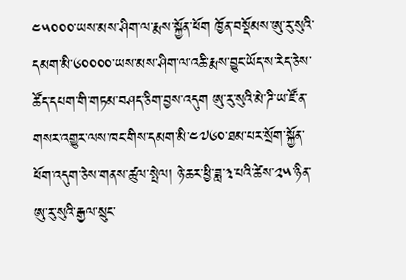༤༥༠༠༠་ཡས་མས་ཤིག་ལ་རྨས་སྐྱོན་ཕོག ཁྱོན་བསྡོམས་ཨུ་རུ་སུའི་དམག་མི་༦༠༠༠༠་ཡས་མས་ཤིག་ལ་འཆི་རྨས་བྱུང་ཡོད་ས་རེད་ཅེས་ཚོད་དཔག་གི་གཏམ་བཤད་ཅིག་བྱས་འདུག ཨུ་རུ་སུའི་མེ་ཌི་ཡ་ཛོ་ན་གསར་འགྱུར་ལས་ཁང་གིས་དམག་མི་༤༧༦༠་ཐམ་པར་སྲོག་སྐྱོན་ཕོག་འདུག་ཅེས་གནས་ཚུལ་སྤེལ། ཉེ་ཆར་ཕྱི་ཟླ་༣་པའི་ཚེས་༢༥་ཉིན་ཨུ་རུ་སུའི་རྒྱལ་སྲུང་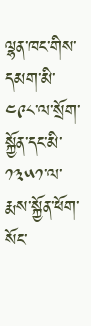ལྷན་ཁང་གིས་དམག་མི་༤༩༨་ལ་སྲོག་སྐྱོན་དང་མི་༡༣༥༡་ལ་རྨས་སྐྱོན་ཕོག་སོང་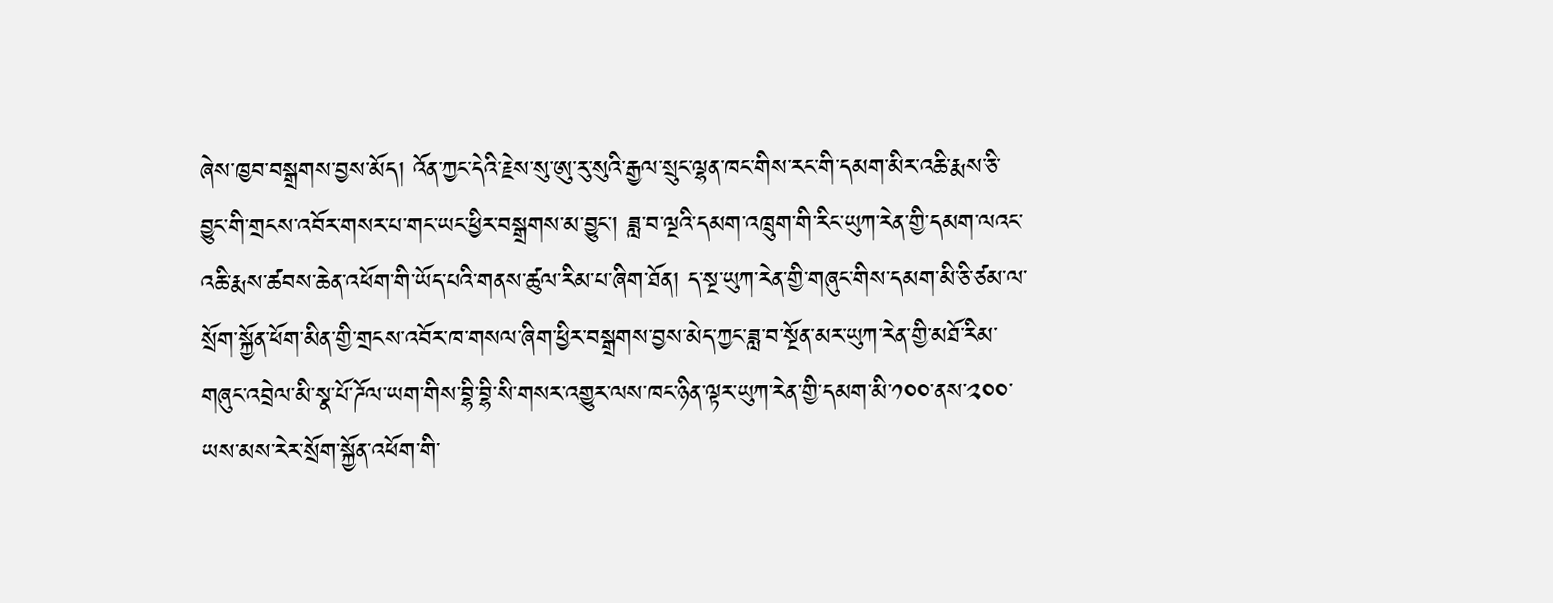ཞེས་ཁྱབ་བསྒྲགས་བྱས་མོད། འོན་ཀྱང་དེའི་རྗེས་སུ་ཨུ་རུ་སུའི་རྒྱལ་སྲུང་ལྷན་ཁང་གིས་རང་གི་དམག་མིར་འཆི་རྨས་ཅི་བྱུང་གི་གྲངས་འབོར་གསར་པ་གང་ཡང་ཕྱིར་བསྒྲགས་མ་བྱུང་། ཟླ་བ་ལྔའི་དམག་འཁྲུག་གི་རིང་ཡུཀ་རེན་གྱི་དམག་ལའང་འཆི་རྨས་ཚབས་ཆེན་འཕོག་གི་ཡོད་པའི་གནས་ཚུལ་རིམ་པ་ཞིག་ཐོན། ད་སྔ་ཡུཀ་རེན་གྱི་གཞུང་གིས་དམག་མི་ཅི་ཙམ་ལ་སྲོག་སྐྱོན་ཕོག་མིན་གྱི་གྲངས་འབོར་ཁ་གསལ་ཞིག་ཕྱིར་བསྒྲགས་བྱས་མེད་ཀྱང་ཟླ་བ་སྔོན་མར་ཡུཀ་རེན་གྱི་མཐོ་རིམ་གཞུང་འབྲེལ་མི་སྣ་པོ་ཌོལ་ཡག་གིས་བྷི་བྷི་སི་གསར་འགྱུར་ལས་ཁང་ཉིན་ལྟར་ཡུཀ་རེན་གྱི་དམག་མི་༡༠༠་ནས་༢༠༠་ཡས་མས་རེར་སྲོག་སྐྱོན་འཕོག་གི་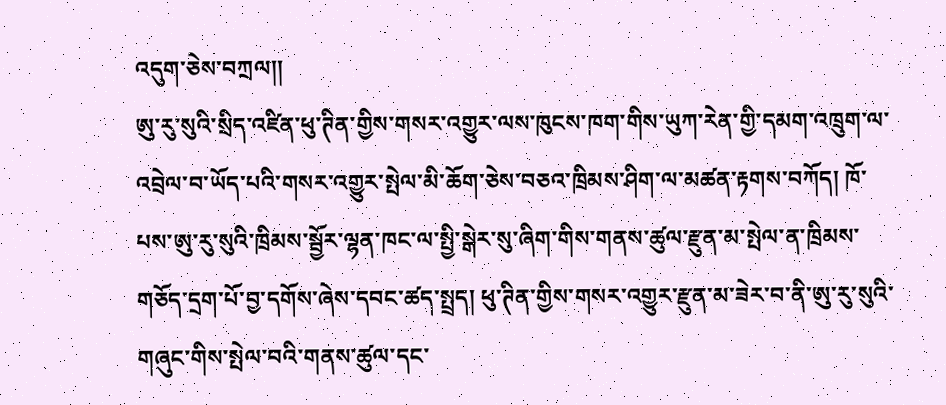འདུག་ཅེས་བཀྲལ།།
ཨུ་རུ་སུའི་སྲིད་འཛིན་ཕུ་ཊིན་གྱིས་གསར་འགྱུར་ལས་ཁུངས་ཁག་གིས་ཡུཀ་རེན་གྱི་དམག་འཁྲུག་ལ་འབྲེལ་བ་ཡོད་པའི་གསར་འགྱུར་སྤེལ་མི་ཆོག་ཅེས་བཅའ་ཁྲིམས་ཤིག་ལ་མཚན་རྟགས་བཀོད། ཁོ་པས་ཨུ་རུ་སུའི་ཁྲིམས་སྦྱོར་ལྷན་ཁང་ལ་སྤྱི་སྒེར་སུ་ཞིག་གིས་གནས་ཚུལ་རྫུན་མ་སྤེལ་ན་ཁྲིམས་གཅོད་དྲག་པོ་བྱ་དགོས་ཞེས་དབང་ཚད་སྤྲད། ཕུ་ཊིན་གྱིས་གསར་འགྱུར་རྫུན་མ་ཟེར་བ་ནི་ཨུ་རུ་སུའི་གཞུང་གིས་སྤེལ་བའི་གནས་ཚུལ་དང་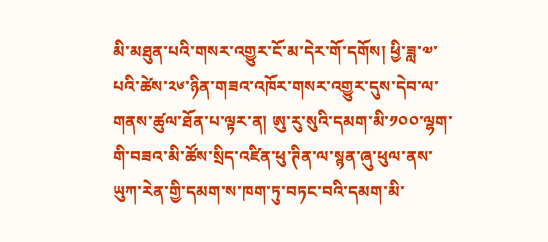མི་མཐུན་པའི་གསར་འགྱུར་ངོ་མ་དེར་གོ་དགོས། ཕྱི་ཟླ་༧་པའི་ཚེས་༢༦་ཉིན་གཟའ་འཁོར་གསར་འགྱུར་དུས་དེབ་ལ་གནས་ཚུལ་ཐོན་པ་ལྟར་ན། ཨུ་རུ་སུའི་དམག་མི་༡༠༠་ལྷག་གི་བཟའ་མི་ཚོས་སྲིད་འཛིན་ཕུ་ཊིན་ལ་སྙན་ཞུ་ཕུལ་ནས་ཡུཀ་རེན་གྱི་དམག་ས་ཁག་ཏུ་བཏང་བའི་དམག་མི་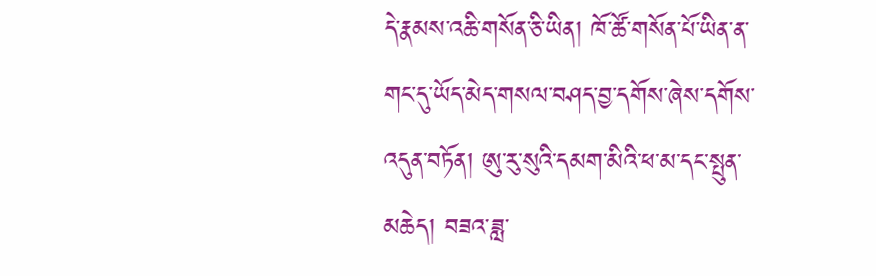དེ་རྣམས་འཆི་གསོན་ཅི་ཡིན། ཁོ་ཚོ་གསོན་པོ་ཡིན་ན་གང་དུ་ཡོད་མེད་གསལ་བཤད་བྱ་དགོས་ཞེས་དགོས་འདུན་བཏོན། ཨུ་རུ་སུའི་དམག་མིའི་ཕ་མ་དང་སྤུན་མཆེད། བཟའ་ཟླ་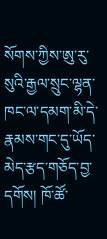སོགས་ཀྱིས་ཨུ་རུ་སུའི་རྒྱལ་སྲུང་ལྷན་ཁང་ལ་དམག་མི་དེ་རྣམས་གང་དུ་ཡོད་མེད་རྩད་གཅོད་བྱ་དགོས། ཁོ་ཚོ་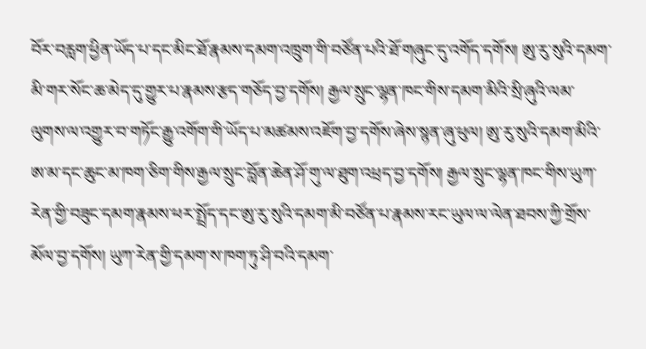བོར་བརླག་ཕྱིན་ཡོད་པ་དང་མིང་ཐོ་རྣམས་དམག་འཁྲུག་གི་བཙོན་པའི་ཐོ་གཞུང་དུ་འགོད་དགོས། ཨུ་རུ་སུའི་དམག་མི་གར་སོང་ཆ་མེད་དུ་གྱུར་པ་རྣམས་རྩད་གཅོད་བྱ་དགོས། རྒྱལ་སྲུང་ལྷན་ཁང་གིས་དམག་མིའི་སྲི་ཞུའི་ལམ་ལུགས་ལ་འགྱུར་བ་གཏོང་རྒྱུ་འགོག་གི་ཡོད་པ་མཚམས་འཇོག་བྱ་དགོས་ཞེས་སྙན་ཞུ་ཕུལ། ཨུ་རུ་སུའི་དམག་མིའི་ཨ་མ་དང་ཆུང་མ་ཁག་ཅིག་གིས་རྒྱལ་སྲུང་བློན་ཆེན་ཤོ་གུ་ལ་ཐུག་འཕྲད་བྱ་དགོས། རྒྱལ་སྲུང་ལྷན་ཁང་གིས་ཡུཀ་རེན་གྱི་བཟུང་དམག་རྣམས་ཕར་སྤྲོད་དང་ཨུ་རུ་སུའི་དམག་མི་བཙོན་པ་རྣམས་རང་ཡུལ་ལ་ལེན་ཐབས་ཀྱི་གྲོས་མོལ་བྱ་དགོས། ཡུཀ་རེན་གྱི་དམག་ས་ཁག་ཏུ་ཤི་བའི་དམག་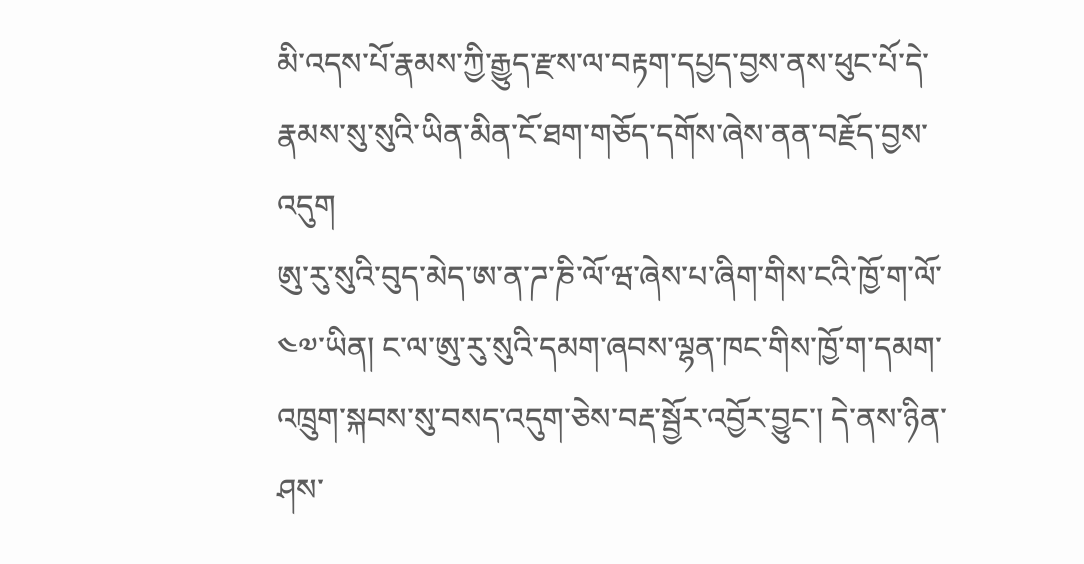མི་འདས་པོ་རྣམས་ཀྱི་རྒྱུད་རྫས་ལ་བརྟག་དཔྱད་བྱས་ནས་ཕུང་པོ་དེ་རྣམས་སུ་སུའི་ཡིན་མིན་ངོ་ཐག་གཅོད་དགོས་ཞེས་ནན་བརྗོད་བྱས་འདུག
ཨུ་རུ་སུའི་བུད་མེད་ཨ་ན་ཌ་ཎི་ལོ་ཝ་ཞེས་པ་ཞིག་གིས་ངའི་ཁྱོ་ག་ལོ་༤༧་ཡིན། ང་ལ་ཨུ་རུ་སུའི་དམག་ཞབས་ལྷན་ཁང་གིས་ཁྱོ་ག་དམག་འཁྲུག་སྐབས་སུ་བསད་འདུག་ཅེས་བརྡ་སྦྱོར་འབྱོར་བྱུང་། དེ་ནས་ཉིན་ཤས་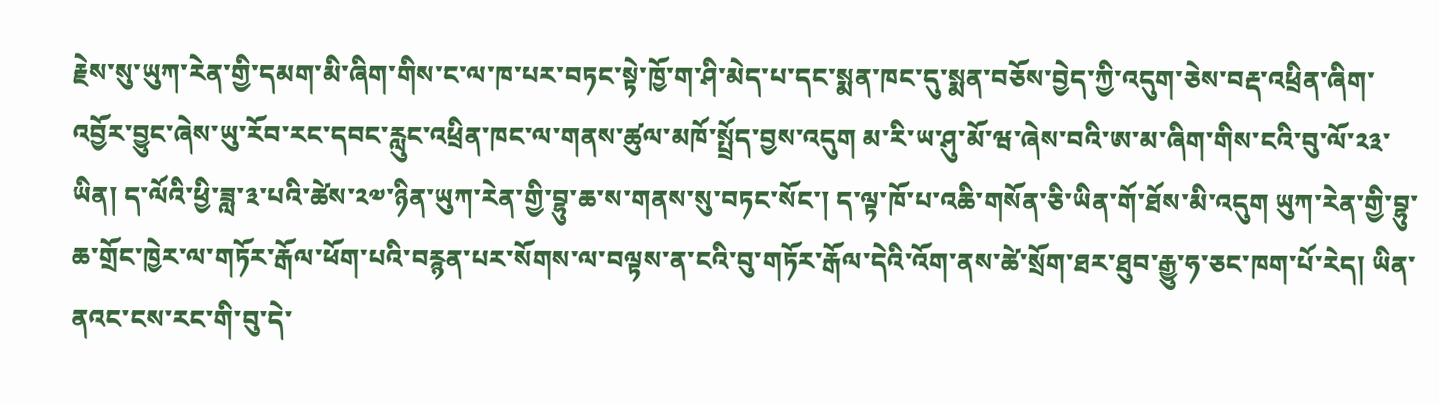རྗེས་སུ་ཡུཀ་རེན་གྱི་དམག་མི་ཞིག་གིས་ང་ལ་ཁ་པར་བཏང་སྟེ་ཁྱོ་ག་ཤི་མེད་པ་དང་སྨན་ཁང་དུ་སྨན་བཅོས་བྱེད་ཀྱི་འདུག་ཅེས་བརྡ་འཕྲིན་ཞིག་འབྱོར་བྱུང་ཞེས་ཡུ་རོབ་རང་དབང་རླུང་འཕྲིན་ཁང་ལ་གནས་ཚུལ་མཁོ་སྤྲོད་བྱས་འདུག མ་རི་ཡ་ཤུ་མོ་ཝ་ཞེས་བའི་ཨ་མ་ཞིག་གིས་ངའི་བུ་ལོ་༢༣་ཡིན། ད་ལོའི་ཕྱི་ཟླ་༣་པའི་ཚེས་༢༧་ཉིན་ཡུཀ་རེན་གྱི་བྷུ་ཆ་ས་གནས་སུ་བཏང་སོང་། ད་ལྟ་ཁོ་པ་འཆི་གསོན་ཅི་ཡིན་གོ་ཐོས་མི་འདུག ཡུཀ་རེན་གྱི་བྷུ་ཆ་གྲོང་ཁྱེར་ལ་གཏོར་རྒོལ་ཕོག་པའི་བརྙན་པར་སོགས་ལ་བལྟས་ན་ངའི་བུ་གཏོར་རྒོལ་དེའི་འོག་ནས་ཚེ་སྲོག་ཐར་ཐུབ་རྒྱུ་ཧ་ཅང་ཁག་པོ་རེད། ཡིན་ནའང་ངས་རང་གི་བུ་དེ་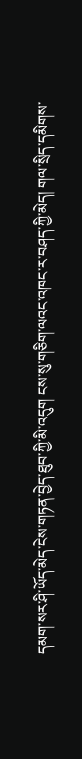དམག་སར་ཤི་ཡོད་མེད་ངེས་གཏན་བྱེད་ཐུབ་ཀྱི་མི་འདུག ངས་སུ་གཅིག་ལའང་འཁང་ར་བཤད་ཀྱི་མེད། གལ་སྲིད་དམིགས་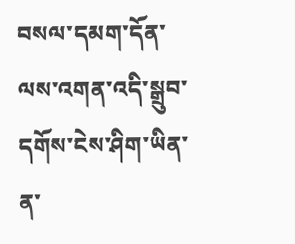བསལ་དམག་དོན་ལས་འགན་འདི་སྒྲུབ་དགོས་ངེས་ཤིག་ཡིན་ན་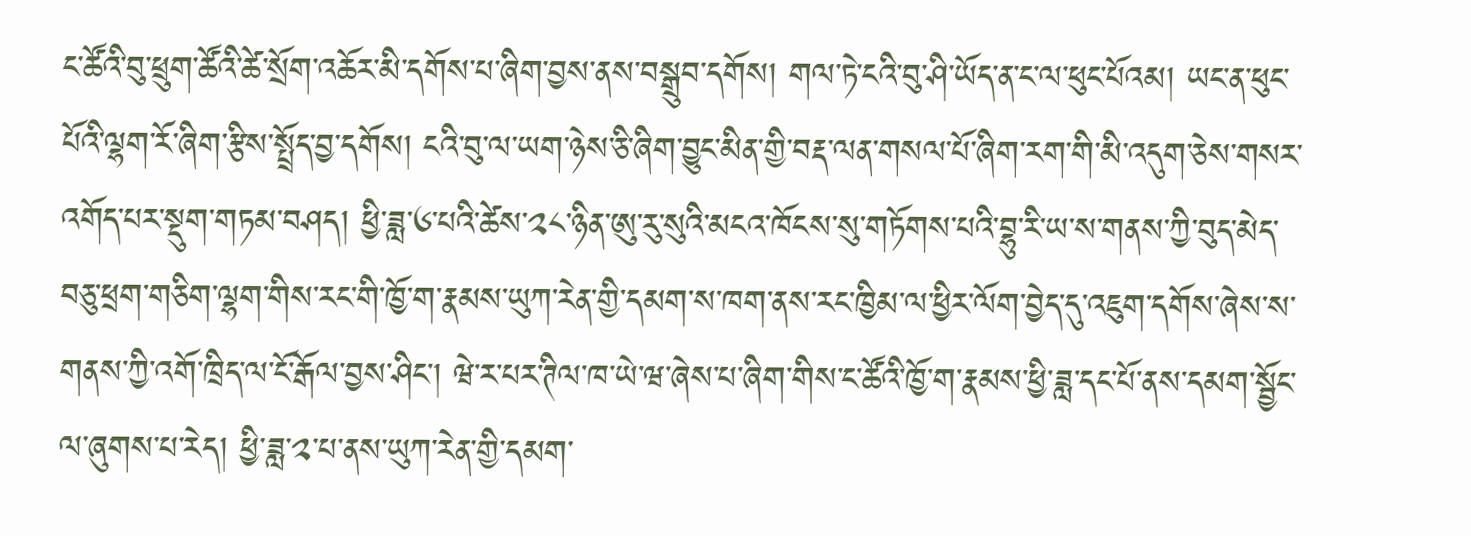ང་ཚོའི་བུ་ཕྲུག་ཚོའི་ཚེ་སྲོག་འཆོར་མི་དགོས་པ་ཞིག་བྱས་ནས་བསྒྲུབ་དགོས། གལ་ཏེ་ངའི་བུ་ཤི་ཡོད་ན་ང་ལ་ཕུང་པོའམ། ཡང་ན་ཕུང་པོའི་ལྷག་རོ་ཞིག་རྩིས་སྤྲོད་བྱ་དགོས། ངའི་བུ་ལ་ཡག་ཉེས་ཅི་ཞིག་བྱུང་མིན་གྱི་བརྡ་ལན་གསལ་པོ་ཞིག་རག་གི་མི་འདུག་ཅེས་གསར་འགོད་པར་སྡུག་གཏམ་བཤད། ཕྱི་ཟླ་༦་པའི་ཚེས་༢༨་ཉིན་ཨུ་རུ་སུའི་མངའ་ཁོངས་སུ་གཏོགས་པའི་བྷུ་རི་ཡ་ས་གནས་ཀྱི་བུད་མེད་བཅུ་ཕྲག་གཅིག་ལྷག་གིས་རང་གི་ཁྱོ་ག་རྣམས་ཡུཀ་རེན་གྱི་དམག་ས་ཁག་ནས་རང་ཁྱིམ་ལ་ཕྱིར་ལོག་བྱེད་དུ་འཇུག་དགོས་ཞེས་ས་གནས་ཀྱི་འགོ་ཁྲིད་ལ་ངོ་རྒོལ་བྱས་ཤིང་། ཝེ་ར་པར་ཊིལ་ཁ་ཡེ་ཝ་ཞེས་པ་ཞིག་གིས་ང་ཚོའི་ཁྱོ་ག་རྣམས་ཕྱི་ཟླ་དང་པོ་ནས་དམག་སྦྱོང་ལ་ཞུགས་པ་རེད། ཕྱི་ཟླ་༢་པ་ནས་ཡུཀ་རེན་གྱི་དམག་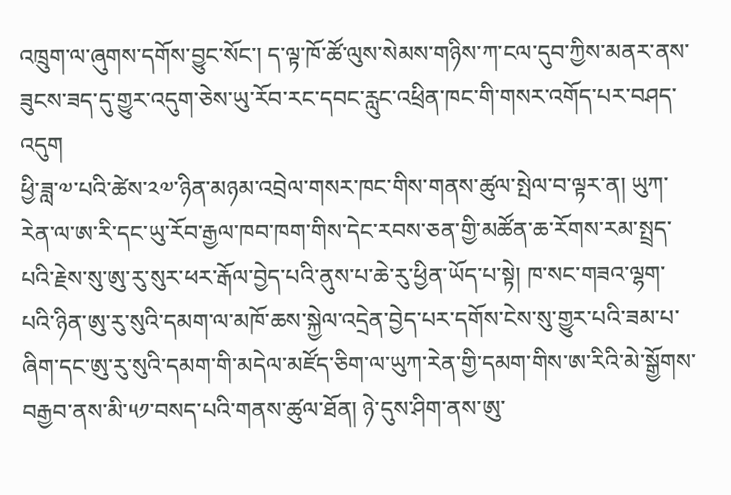འཁྲུག་ལ་ཞུགས་དགོས་བྱུང་སོང་། ད་ལྟ་ཁོ་ཚོ་ལུས་སེམས་གཉིས་ཀ་ངལ་དུབ་ཀྱིས་མནར་ནས་ཟུངས་ཟད་དུ་གྱུར་འདུག་ཅེས་ཡུ་རོབ་རང་དབང་རླུང་འཕྲིན་ཁང་གི་གསར་འགོད་པར་བཤད་འདུག
ཕྱི་ཟླ་༧་པའི་ཚེས་༢༧་ཉིན་མཉམ་འབྲེལ་གསར་ཁང་གིས་གནས་ཚུལ་སྤེལ་བ་ལྟར་ན། ཡུཀ་རེན་ལ་ཨ་རི་དང་ཡུ་རོབ་རྒྱལ་ཁབ་ཁག་གིས་དེང་རབས་ཅན་གྱི་མཚོན་ཆ་རོགས་རམ་སྤྲད་པའི་རྗེས་སུ་ཨུ་རུ་སུར་ཕར་རྒོལ་བྱེད་པའི་ནུས་པ་ཆེ་རུ་ཕྱིན་ཡོད་པ་སྟེ། ཁ་སང་གཟའ་ལྷག་པའི་ཉིན་ཨུ་རུ་སུའི་དམག་ལ་མཁོ་ཆས་སྐྱེལ་འདྲེན་བྱེད་པར་དགོས་ངེས་སུ་གྱུར་པའི་ཟམ་པ་ཞིག་དང་ཨུ་རུ་སུའི་དམག་གི་མདེལ་མཛོད་ཅིག་ལ་ཡུཀ་རེན་གྱི་དམག་གིས་ཨ་རིའི་མེ་སྒྱོགས་བརྒྱབ་ནས་མི་༥༡་བསད་པའི་གནས་ཚུལ་ཐོན། ཉེ་དུས་ཤིག་ནས་ཨུ་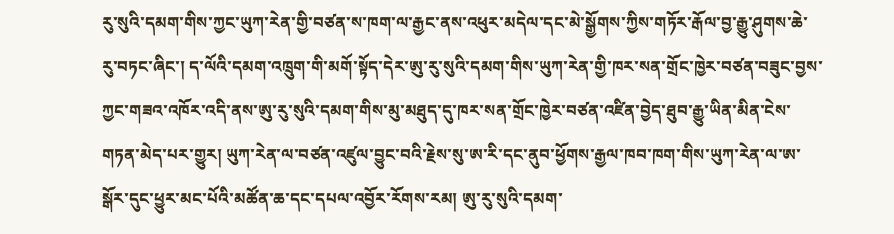རུ་སུའི་དམག་གིས་ཀྱང་ཡུཀ་རེན་གྱི་བཙན་ས་ཁག་ལ་རྒྱང་ནས་འཕུར་མདེལ་དང་མེ་སྒྱོགས་ཀྱིས་གཏོར་རྒོལ་བྱ་རྒྱུ་ཤུགས་ཆེ་རུ་བཏང་ཞིང་། ད་ལོའི་དམག་འཁྲུག་གི་མགོ་སྟོད་དེར་ཨུ་རུ་སུའི་དམག་གིས་ཡུཀ་རེན་གྱི་ཁར་སན་གྲོང་ཁྱེར་བཙན་བཟུང་བྱས་ཀྱང་གཟའ་འཁོར་འདི་ནས་ཨུ་རུ་སུའི་དམག་གིས་མུ་མཐུད་དུ་ཁར་སན་གྲོང་ཁྱེར་བཙན་འཛིན་བྱེད་ཐུབ་རྒྱུ་ཡིན་མིན་ངེས་གཏན་མེད་པར་གྱུར། ཡུཀ་རེན་ལ་བཙན་འཛུལ་བྱུང་བའི་རྗེས་སུ་ཨ་རི་དང་ནུབ་ཕྱོགས་རྒྱལ་ཁབ་ཁག་གིས་ཡུཀ་རེན་ལ་ཨ་སྒོར་དུང་ཕྱུར་མང་པོའི་མཚོན་ཆ་དང་དཔལ་འབྱོར་རོགས་རམ། ཨུ་རུ་སུའི་དམག་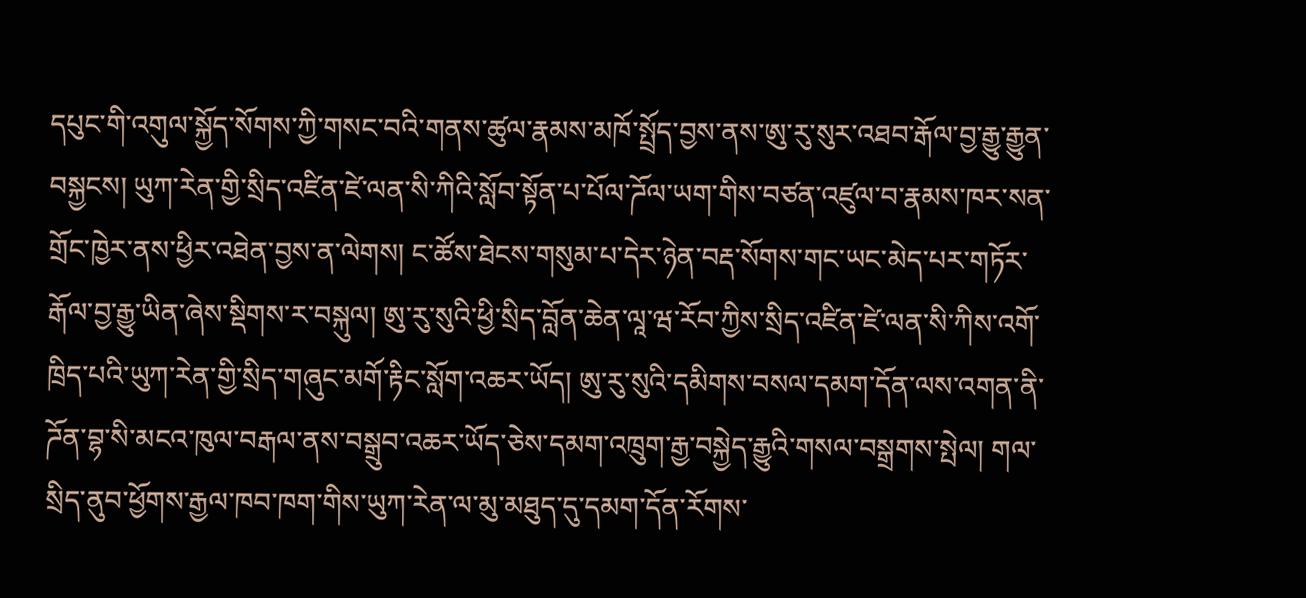དཔུང་གི་འགུལ་སྐྱོད་སོགས་ཀྱི་གསང་བའི་གནས་ཚུལ་རྣམས་མཁོ་སྤྲོད་བྱས་ནས་ཨུ་རུ་སུར་འཐབ་རྒོལ་བྱ་རྒྱུ་རྒྱུན་བསྐྱངས། ཡུཀ་རེན་གྱི་སྲིད་འཛིན་ཛེ་ལན་སི་ཀིའི་སློབ་སྟོན་པ་པོལ་ཌོལ་ཡག་གིས་བཙན་འཛུལ་བ་རྣམས་ཁར་སན་གྲོང་ཁྱེར་ནས་ཕྱིར་འཐེན་བྱས་ན་ལེགས། ང་ཚོས་ཐེངས་གསུམ་པ་དེར་ཉེན་བརྡ་སོགས་གང་ཡང་མེད་པར་གཏོར་རྒོལ་བྱ་རྒྱུ་ཡིན་ཞེས་སྡིགས་ར་བསྐུལ། ཨུ་རུ་སུའི་ཕྱི་སྲིད་བློན་ཆེན་ལཱ་ཝ་རོབ་ཀྱིས་སྲིད་འཛིན་ཛེ་ལན་སི་ཀིས་འགོ་ཁྲིད་པའི་ཡུཀ་རེན་གྱི་སྲིད་གཞུང་མགོ་རྟིང་སློག་འཆར་ཡོད། ཨུ་རུ་སུའི་དམིགས་བསལ་དམག་དོན་ལས་འགན་ནི་ཌོན་བྷ་སི་མངའ་ཁུལ་བརྒལ་ནས་བསྒྲུབ་འཆར་ཡོད་ཅེས་དམག་འཁྲུག་རྒྱ་བསྐྱེད་རྒྱུའི་གསལ་བསྒྲགས་སྤེལ། གལ་སྲིད་ནུབ་ཕྱོགས་རྒྱལ་ཁབ་ཁག་གིས་ཡུཀ་རེན་ལ་མུ་མཐུད་དུ་དམག་དོན་རོགས་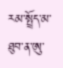རམ་སྤྲོད་མ་ཐུབ་ན་ཨུ་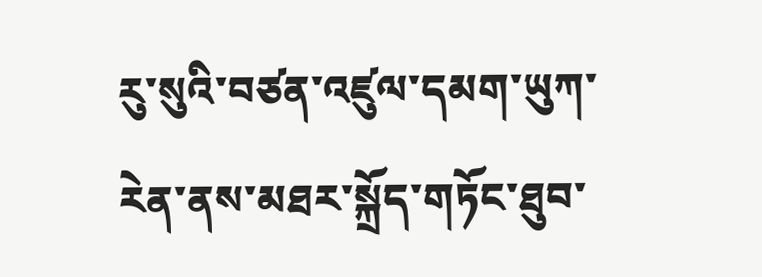རུ་སུའི་བཙན་འཛུལ་དམག་ཡུཀ་རེན་ནས་མཐར་སྐྲོད་གཏོང་ཐུབ་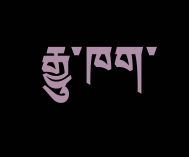རྒྱུ་ཁག་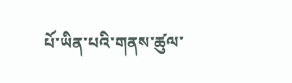པོ་ཡིན་པའི་གནས་ཚུལ་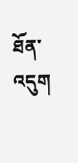ཐོན་འདུག